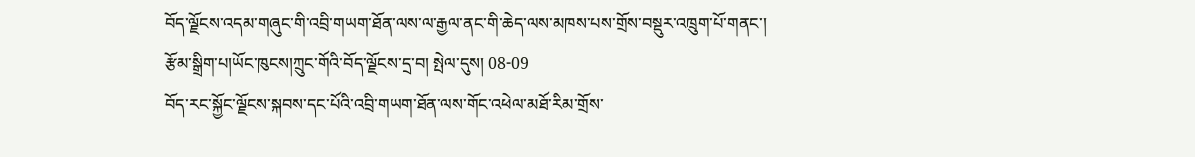བོད་ལྗོངས་འདམ་གཞུང་གི་འབྲི་གཡག་ཐོན་ལས་ལ་རྒྱལ་ནང་གི་ཆེད་ལས་མཁས་པས་གྲོས་བསྡུར་འཁྲུག་པོ་གནང་།
རྩོམ་སྒྲིག་པ།ཡོང་ཁུངས།ཀྲུང་གོའི་བོད་ལྗོངས་དྲ་བ། སྤེལ་དུས། 08-09
བོད་རང་སྐྱོང་ལྗོངས་སྐབས་དང་པོའི་འབྲི་གཡག་ཐོན་ལས་གོང་འཕེལ་མཐོ་རིམ་གྲོས་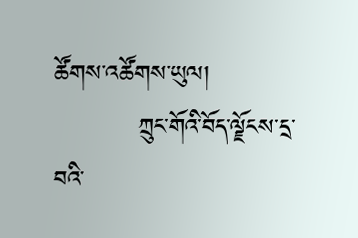ཚོགས་འཚོགས་ཡུལ།
          ཀྲུང་གོའི་བོད་ལྗོངས་དྲ་བའི་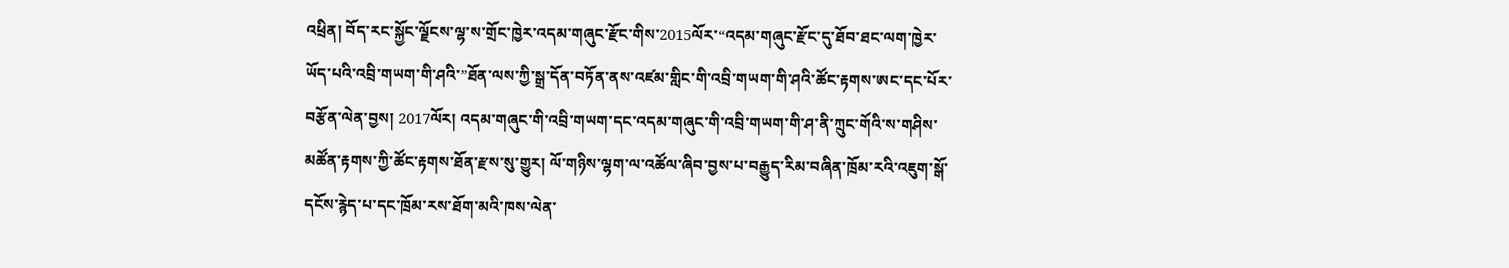འཕྲིན། བོད་རང་སྐྱོང་ལྗོངས་ལྷ་ས་གྲོང་ཁྱེར་འདམ་གཞུང་རྫོང་གིས་2015ལོར་“འདམ་གཞུང་རྫོང་དུ་ཐོབ་ཐང་ལག་ཁྱེར་ཡོད་པའི་འབྲི་གཡག་གི་ཤའི་”ཐོན་ལས་ཀྱི་སྒྲ་དོན་བཏོན་ནས་འཛམ་གླིང་གི་འབྲི་གཡག་གི་ཤའི་ཚོང་རྟགས་ཨང་དང་པོར་བརྩོན་ལེན་བྱས། 2017ལོར། འདམ་གཞུང་གི་འབྲི་གཡག་དང་འདམ་གཞུང་གི་འབྲི་གཡག་གི་ཤ་ནི་ཀྲུང་གོའི་ས་གཤིས་མཚོན་རྟགས་ཀྱི་ཚོང་རྟགས་ཐོན་རྫས་སུ་གྱུར། ལོ་གཉིས་ལྷག་ལ་འཚོལ་ཞིབ་བྱས་པ་བརྒྱུད་རིམ་བཞིན་ཁྲོམ་རའི་འཇུག་སྒོ་དངོས་རྙེད་པ་དང་ཁྲོམ་རས་ཐོག་མའི་ཁས་ལེན་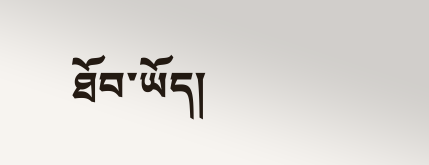ཐོབ་ཡོད།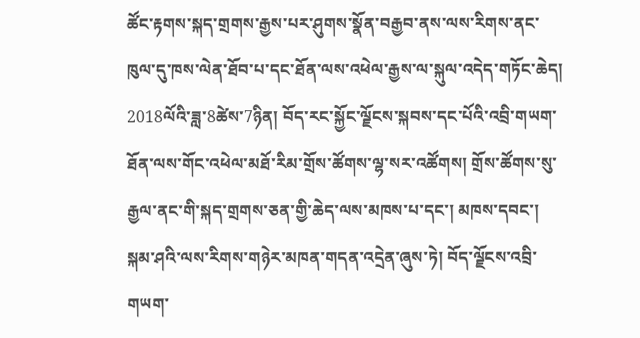ཚོང་རྟགས་སྐད་གྲགས་རྒྱས་པར་ཤུགས་སྣོན་བརྒྱབ་ནས་ལས་རིགས་ནང་ཁུལ་དུ་ཁས་ལེན་ཐོབ་པ་དང་ཐོན་ལས་འཕེལ་རྒྱས་ལ་སྐུལ་འདེད་གཏོང་ཆེད། 2018ལོའི་ཟླ་8ཚེས་7ཉིན། བོད་རང་སྐྱོང་ལྗོངས་སྐབས་དང་པོའི་འབྲི་གཡག་ཐོན་ལས་གོང་འཕེལ་མཐོ་རིམ་གྲོས་ཚོགས་ལྷ་སར་འཚོགས། གྲོས་ཚོགས་སུ་རྒྱལ་ནང་གི་སྐད་གྲགས་ཅན་གྱི་ཆེད་ལས་མཁས་པ་དང་། མཁས་དབང་། སྐམ་ཤའི་ལས་རིགས་གཉེར་མཁན་གདན་འདྲེན་ཞུས་ཏེ། བོད་ལྗོངས་འབྲི་གཡག་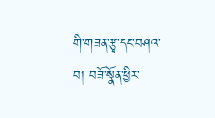གི་གཟན་རྩྭ་དང་བཤའ་བ། བཟོ་སྣོན་ཕྱིར་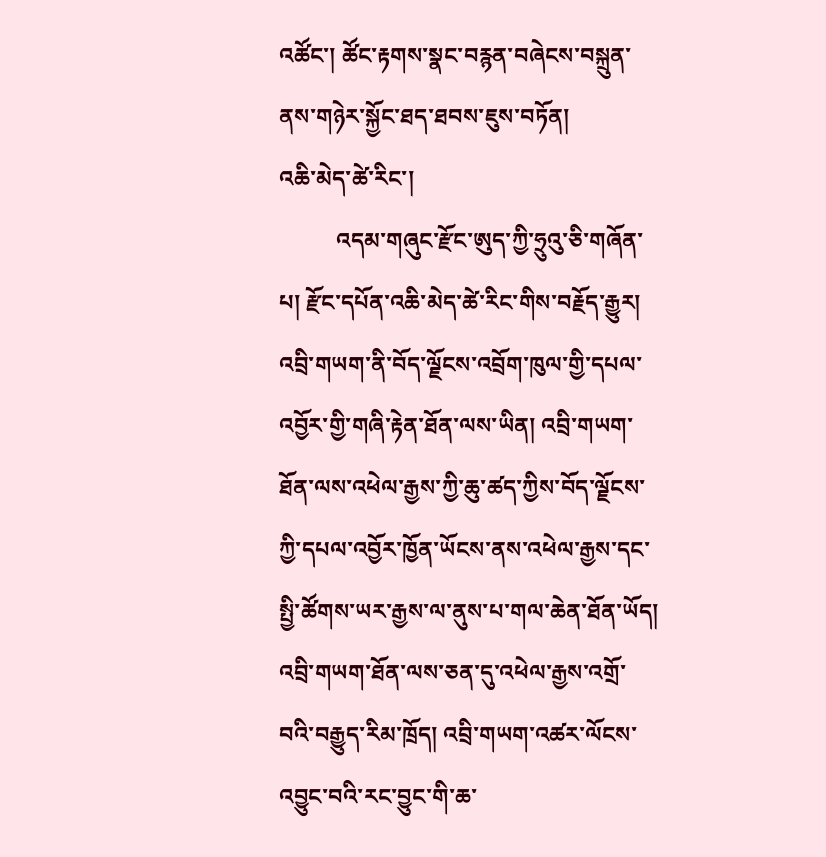འཚོང་། ཚོང་རྟགས་སྣང་བརྙན་བཞེངས་བསྐྲུན་ནས་གཉེར་སྐྱོང་ཐད་ཐབས་ཇུས་བཏོན།
འཆི་མེད་ཚེ་རིང་།
          འདམ་གཞུང་རྫོང་ཨུད་ཀྱི་ཧྲུའུ་ཅི་གཞོན་པ། རྫོང་དཔོན་འཆི་མེད་ཚེ་རིང་གིས་བརྗོད་རྒྱུར། འབྲི་གཡག་ནི་བོད་ལྗོངས་འབྲོག་ཁུལ་གྱི་དཔལ་འབྱོར་གྱི་གཞི་རྟེན་ཐོན་ལས་ཡིན། འབྲི་གཡག་ཐོན་ལས་འཕེལ་རྒྱས་ཀྱི་ཆུ་ཚད་ཀྱིས་བོད་ལྗོངས་ཀྱི་དཔལ་འབྱོར་ཁྱོན་ཡོངས་ནས་འཕེལ་རྒྱས་དང་སྤྱི་ཚོགས་ཡར་རྒྱས་ལ་ནུས་པ་གལ་ཆེན་ཐོན་ཡོད། འབྲི་གཡག་ཐོན་ལས་ཅན་དུ་འཕེལ་རྒྱས་འགྲོ་བའི་བརྒྱུད་རིམ་ཁྲོད། འབྲི་གཡག་འཚར་ལོངས་འབྱུང་བའི་རང་བྱུང་གི་ཆ་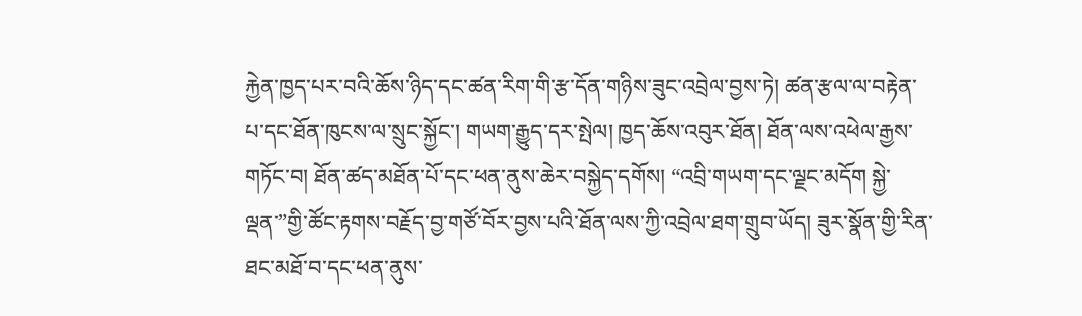རྐྱེན་ཁྱད་པར་བའི་ཆོས་ཉིད་དང་ཚན་རིག་གི་རྩ་དོན་གཉིས་ཟུང་འབྲེལ་བྱས་ཏེ། ཚན་རྩལ་ལ་བརྟེན་པ་དང་ཐོན་ཁུངས་ལ་སྲུང་སྐྱོང་། གཡག་རྒྱུད་དར་སྤེལ། ཁྱད་ཆོས་འབུར་ཐོན། ཐོན་ལས་འཕེལ་རྒྱས་གཏོང་བ། ཐོན་ཚད་མཐོན་པོ་དང་ཕན་ནུས་ཆེར་བསྐྱེད་དགོས། “འབྲི་གཡག་དང་ལྗང་མདོག སྐྱེ་ལྡན་”གྱི་ཚོང་རྟགས་བརྗོད་བྱ་གཙོ་བོར་བྱས་པའི་ཐོན་ལས་ཀྱི་འབྲེལ་ཐག་གྲུབ་ཡོད། ཟུར་སྣོན་གྱི་རིན་ཐང་མཐོ་བ་དང་ཕན་ནུས་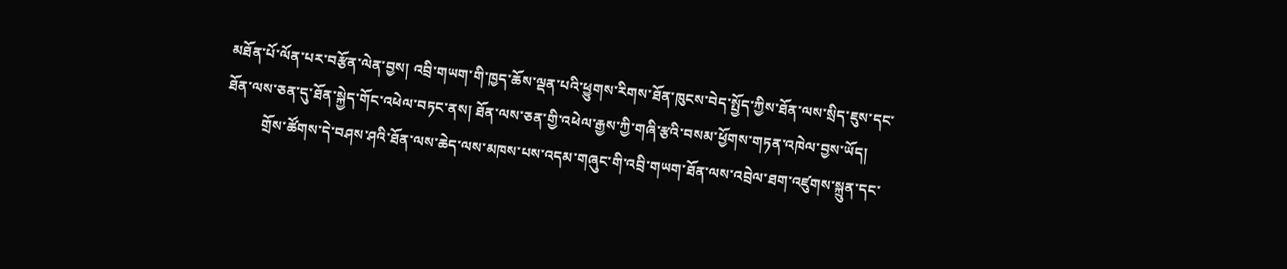མཐོན་པོ་ལོན་པར་བརྩོན་ལེན་བྱས། འབྲི་གཡག་གི་ཁྱད་ཆོས་ལྡན་པའི་ཕྱུགས་རིགས་ཐོན་ཁུངས་བེད་སྤྱོད་ཀྱིས་ཐོན་ལས་སྲིད་ཇུས་དང་ཐོན་ལས་ཅན་དུ་ཐོན་སྐྱེད་གོང་འཕེལ་བཏང་ནས། ཐོན་ལས་ཅན་གྱི་འཕེལ་རྒྱས་ཀྱི་གཞི་རྩའི་བསམ་ཕྱོགས་གཏན་འཁེལ་བྱས་ཡོད།
          གྲོས་ཚོགས་དེ་བཤས་ཤའི་ཐོན་ལས་ཆེད་ལས་མཁས་པས་འདམ་གཞུང་གི་འབྲི་གཡག་ཐོན་ལས་འབྲེལ་ཐག་འཛུགས་སྐྲུན་དང་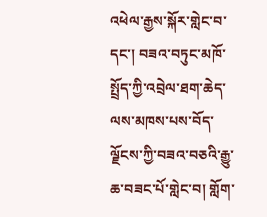འཕེལ་རྒྱས་སྐོར་གླེང་བ་དང་། བཟའ་བཏུང་མཁོ་སྤྲོད་ཀྱི་འབྲེལ་ཐག་ཆེད་ལས་མཁས་པས་བོད་ལྗོངས་ཀྱི་བཟའ་བཅའི་རྒྱུ་ཆ་བཟང་པོ་གླེང་བ། གློག་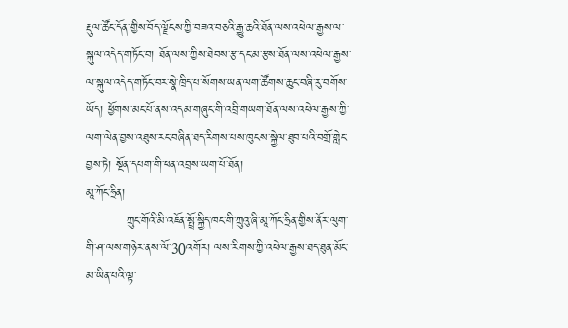རྡུལ་ཚོང་དོན་གྱིས་བོད་ལྗོངས་ཀྱི་བཟའ་བཅའི་རྒྱུ་ཆའི་ཐོན་ལས་འཕེལ་རྒྱས་ལ་སྐུལ་འདེད་གཏོང་བ། ཐོན་ལས་ཀྱིས་ཐེབས་རྩ་དང་མ་རྩས་ཐོན་ལས་འཕེལ་རྒྱས་ལ་སྐུལ་འདེད་གཏོང་བར་སྣེ་ཁྲིད་པ་སོགས་ཡན་ལག་ཚོགས་ཆུང་བཞི་རུ་བགོས་ཡོད། ཕྱོགས་མང་པོ་ནས་འདམ་གཞུང་གི་འབྲི་གཡག་ཐོན་ལས་འཕེལ་རྒྱས་ཀྱི་ལག་ལེན་བྱས་འཐུས་རང་བཞིན་ཐད་རིགས་པས་ཁུངས་སྐྱེལ་ཐུབ་པའི་བགྲོ་གླེང་བྱས་ཏེ། སྔོན་དཔག་གི་ཕན་འབྲས་ཡག་པོ་ཐོན།
མཱ་ཀོང་ཧྲིན།
          ཀྲུང་གོའི་མི་འཇོན་སྤྲོ་སྐྱིད་ཁང་གི་ཀྲུའུ་ཞི་མཱ་ཀོང་ཧྲིན་གྱིས་ནོར་ལུག་གི་ཤ་ལས་གཉེར་ནས་ལོ་30འགོར། ལས་རིགས་ཀྱི་འཕེལ་རྒྱས་ཐད་ཐུན་མོང་མ་ཡིན་པའི་ལྟ་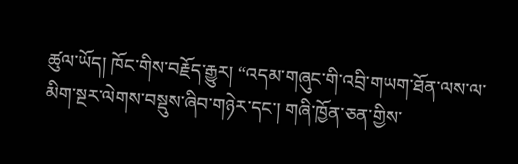ཚུལ་ཡོད། ཁོང་གིས་བརྗོད་རྒྱུར། “འདམ་གཞུང་གི་འབྲི་གཡག་ཐོན་ལས་ལ་མིག་སྔར་ལེགས་བསྡུས་ཞིབ་གཉེར་དང་། གཞི་ཁྱོན་ཅན་གྱིས་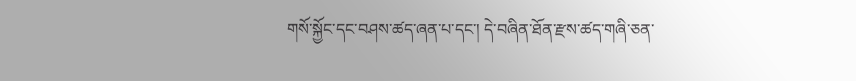གསོ་སྐྱོང་དང་བཤས་ཚད་ཞན་པ་དང་། དེ་བཞིན་ཐོན་རྫས་ཚད་གཞི་ཅན་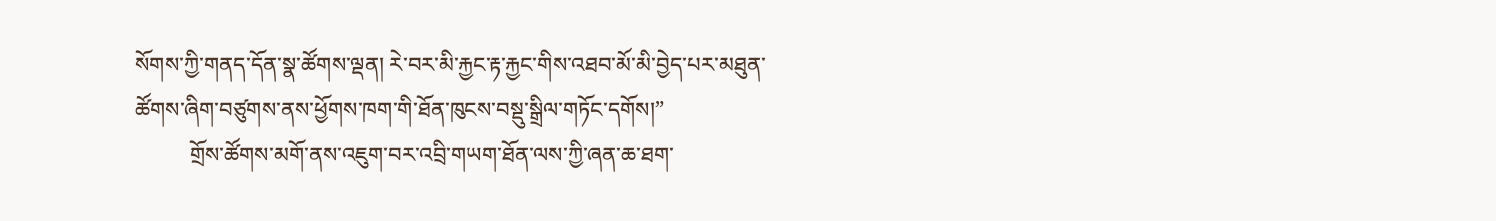སོགས་ཀྱི་གནད་དོན་སྣ་ཚོགས་ལྡན། རེ་བར་མི་རྐྱང་རྟ་རྐྱང་གིས་འཐབ་མོ་མི་བྱེད་པར་མཐུན་ཚོགས་ཞིག་བཙུགས་ནས་ཕྱོགས་ཁག་གི་ཐོན་ཁུངས་བསྡུ་སྒྲིལ་གཏོང་དགོས།”
          གྲོས་ཚོགས་མགོ་ནས་འཇུག་བར་འབྲི་གཡག་ཐོན་ལས་ཀྱི་ཞན་ཆ་ཐག་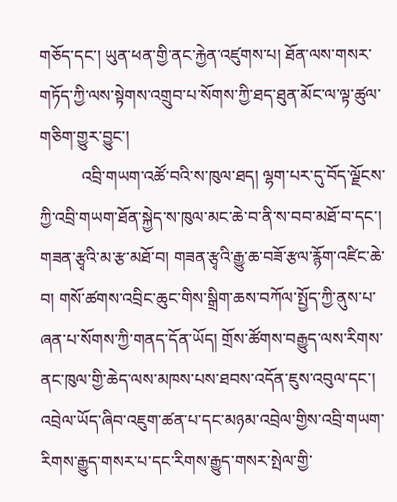གཅོད་དང་། ཡུན་ཕན་གྱི་ནང་རྐྱེན་འཛུགས་པ། ཐོན་ལས་གསར་གཏོད་ཀྱི་ལས་སྟེགས་འགྲུབ་པ་སོགས་ཀྱི་ཐད་ཐུན་མོང་ལ་ལྟ་ཚུལ་གཅིག་གྱུར་བྱུང་།
          འབྲི་གཡག་འཚོ་བའི་ས་ཁུལ་ཐད། ལྷག་པར་དུ་བོད་ལྗོངས་ཀྱི་འབྲི་གཡག་ཐོན་སྐྱེད་ས་ཁུལ་མང་ཆེ་བ་ནི་ས་བབ་མཐོ་བ་དང་། གཟན་རྩྭའི་མ་རྩ་མཐོ་བ། གཟན་རྩྭའི་རྒྱུ་ཆ་བཟོ་རྩལ་རྙོག་འཛིང་ཆེ་བ། གསོ་ཚགས་འབྲིང་ཆུང་གིས་སྒྲིག་ཆས་བཀོལ་སྤྱོད་ཀྱི་ནུས་པ་ཞན་པ་སོགས་ཀྱི་གནད་དོན་ཡོད། གྲོས་ཚོགས་བརྒྱུད་ལས་རིགས་ནང་ཁུལ་གྱི་ཆེད་ལས་མཁས་པས་ཐབས་འདོན་ཇུས་འབུལ་དང་། འབྲེལ་ཡོད་ཞིབ་འཇུག་ཚན་པ་དང་མཉམ་འབྲེལ་གྱིས་འབྲི་གཡག་རིགས་རྒྱུད་གསར་པ་དང་རིགས་རྒྱུད་གསར་སྤེལ་གྱི་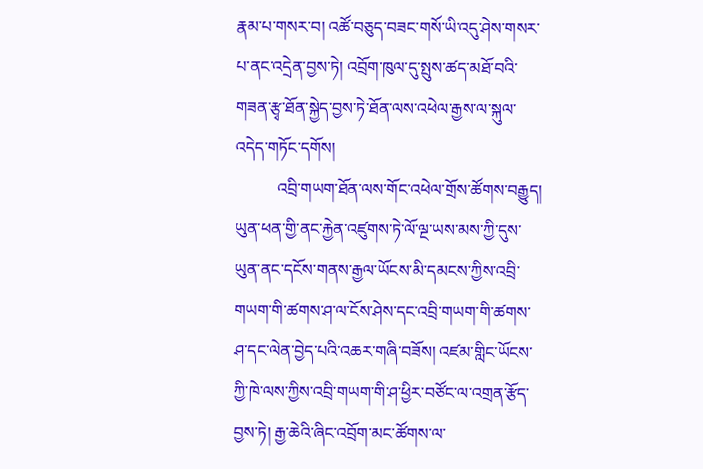རྣམ་པ་གསར་བ། འཚོ་བཅུད་བཟང་གསོ་ཡི་འདུ་ཤེས་གསར་པ་ནང་འདྲེན་བྱས་ཏེ། འབྲོག་ཁུལ་དུ་སྤུས་ཚད་མཐོ་བའི་གཟན་རྩྭ་ཐོན་སྐྱེད་བྱས་ཏེ་ཐོན་ལས་འཕེལ་རྒྱས་ལ་སྐུལ་འདེད་གཏོང་དགོས།
          འབྲི་གཡག་ཐོན་ལས་གོང་འཕེལ་གྲོས་ཚོགས་བརྒྱུད། ཡུན་ཕན་གྱི་ནང་རྐྱེན་འཛུགས་ཏེ་ལོ་ལྔ་ཡས་མས་ཀྱི་དུས་ཡུན་ནང་དངོས་གནས་རྒྱལ་ཡོངས་མི་དམངས་ཀྱིས་འབྲི་གཡག་གི་ཚགས་ཤ་ལ་ངོས་ཤེས་དང་འབྲི་གཡག་གི་ཚགས་ཤ་དང་ལེན་བྱེད་པའི་འཆར་གཞི་བཟོས། འཛམ་གླིང་ཡོངས་ཀྱི་ཁེ་ལས་ཀྱིས་འབྲི་གཡག་གི་ཤ་ཕྱིར་བཙོང་ལ་འགྲན་རྩོད་བྱས་ཏེ། རྒྱ་ཆེའི་ཞིང་འབྲོག་མང་ཚོགས་ལ་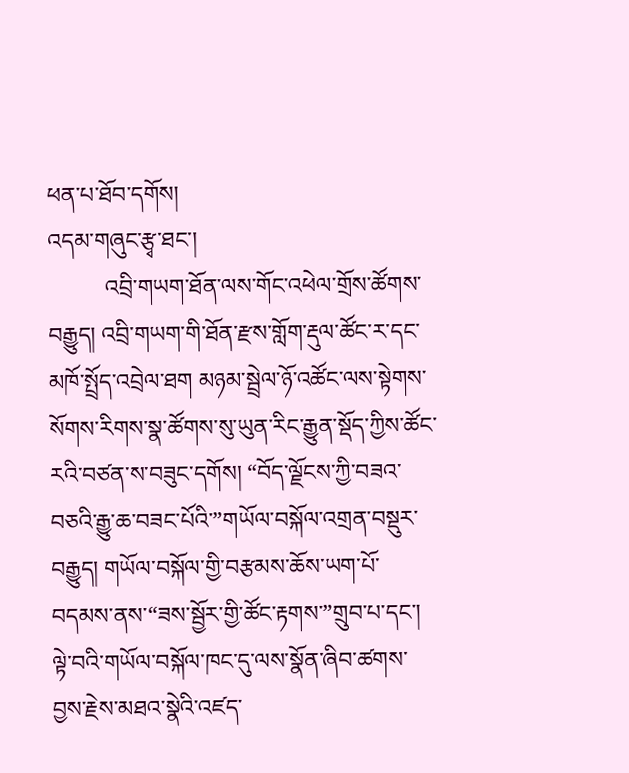ཕན་པ་ཐོབ་དགོས།
འདམ་གཞུང་རྩྭ་ཐང་།
          འབྲི་གཡག་ཐོན་ལས་གོང་འཕེལ་གྲོས་ཚོགས་བརྒྱུད། འབྲི་གཡག་གི་ཐོན་རྫས་གློག་རྡུལ་ཚོང་ར་དང་མཁོ་སྤྲོད་འབྲེལ་ཐག མཉམ་སྦྲེལ་ཉོ་འཚོང་ལས་སྟེགས་སོགས་རིགས་སྣ་ཚོགས་སུ་ཡུན་རིང་རྒྱུན་སྡོད་ཀྱིས་ཚོང་རའི་བཙན་ས་བཟུང་དགོས། “བོད་ལྗོངས་ཀྱི་བཟའ་བཅའི་རྒྱུ་ཆ་བཟང་པོའི་”གཡོལ་བསྐོལ་འགྲན་བསྡུར་བརྒྱུད། གཡོལ་བསྐོལ་གྱི་བརྩམས་ཆོས་ཡག་པོ་བདམས་ནས་“ཟས་སྦྱོར་གྱི་ཚོང་རྟགས་”གྲུབ་པ་དང་། ལྟེ་བའི་གཡོལ་བསྐོལ་ཁང་དུ་ལས་སྣོན་ཞིབ་ཚགས་བྱས་རྗེས་མཐའ་སྣེའི་འཛད་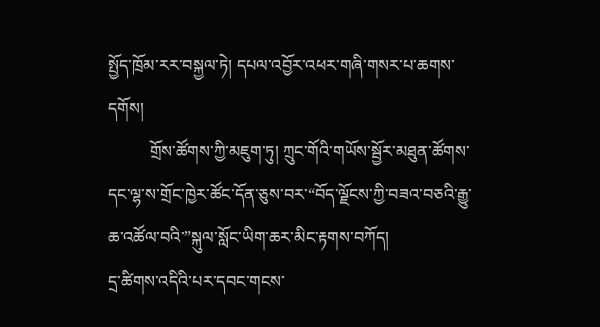སྤྱོད་ཁྲོམ་རར་བསྐྱལ་ཏེ། དཔལ་འབྱོར་འཕར་གཞི་གསར་པ་ཆགས་དགོས།
          གྲོས་ཚོགས་ཀྱི་མཇུག་ཏུ། ཀྲུང་གོའི་གཡོས་སྦྱོར་མཐུན་ཚོགས་དང་ལྷ་ས་གྲོང་ཁྱེར་ཚོང་དོན་ཅུས་བར་“བོད་ལྗོངས་ཀྱི་བཟའ་བཅའི་རྒྱུ་ཆ་འཚོལ་བའི་”སྐུལ་སློང་ཡིག་ཆར་མིང་རྟགས་བཀོད།
དྲ་ཚིགས་འདིའི་པར་དབང་གངས་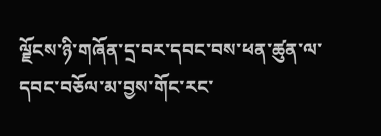ལྗོངས་ཉི་གཞོན་དྲ་བར་དབང་བས་ཕན་ཚུན་ལ་དབང་བཅོལ་མ་བྱས་གོང་རང་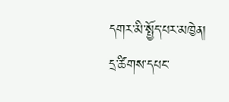དགར་མི་སྤྱོད་པར་མཁྱེན།
དྲ་ཚིགས་དཔང་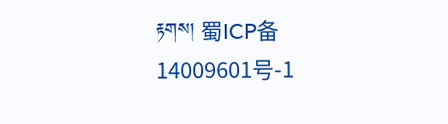རྟགས། 蜀ICP备14009601号-1